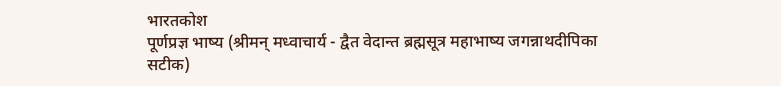भारतकोश
पूर्णप्रज्ञ भाष्य (श्रीमन् मध्वाचार्य - द्वैत वेदान्त ब्रह्मसूत्र महाभाष्य जगन्नाथदीपिका सटीक)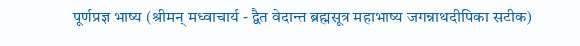पूर्णप्रज्ञ भाष्य (श्रीमन् मध्वाचार्य - द्वैत वेदान्त ब्रह्मसूत्र महाभाष्य जगन्नाथदीपिका सटीक)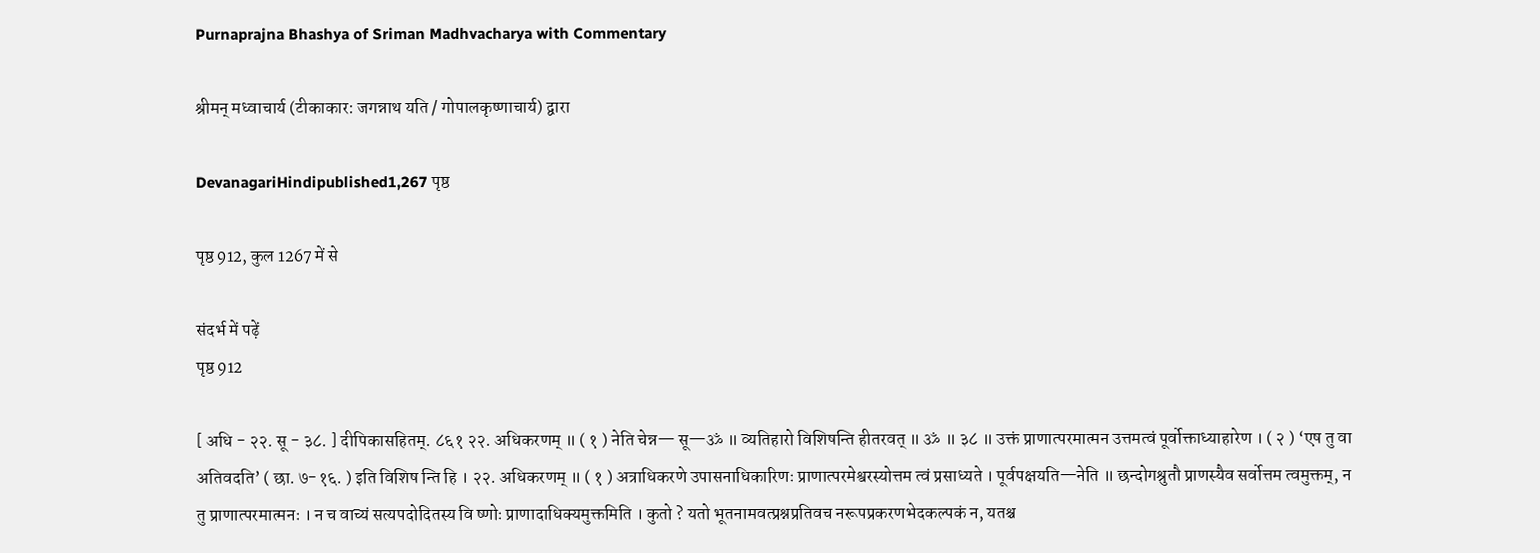Purnaprajna Bhashya of Sriman Madhvacharya with Commentary

श्रीमन् मध्वाचार्य (टीकाकार: जगन्नाथ यति / गोपालकृष्णाचार्य) द्वारा

DevanagariHindipublished1,267 पृष्ठ

पृष्ठ 912, कुल 1267 में से

संदर्भ में पढ़ें
पृष्ठ 912

[ अधि - २२. सू - ३८. ] दीपिकासहितम्. ८६१ २२. अधिकरणम् ॥ ( १ ) नेति चेन्न— सू—ॐ ॥ व्यतिहारो विशिषन्ति हीतरवत् ॥ ॐ ॥ ३८ ॥ उक्तं प्राणात्परमात्मन उत्तमत्वं पूर्वोक्ताध्याहारेण । ( २ ) ‘एष तु वा अतिवदति’ ( छा. ७-१६. ) इति विशिष न्ति हि । २२. अधिकरणम् ॥ ( १ ) अत्राधिकरणे उपासनाधिकारिणः प्राणात्परमेश्वरस्योत्तम त्वं प्रसाध्यते । पूर्वपक्षयति—नेति ॥ छन्दोगश्रुतौ प्राणस्यैव सर्वोत्तम त्वमुक्तम्, न तु प्राणात्परमात्मनः । न च वाच्यं सत्यपदोदितस्य वि ष्णोः प्राणादाधिक्यमुक्तमिति । कुतो ? यतो भूतनामवत्प्रश्नप्रतिवच नरूपप्रकरणभेदकल्पकं न, यतश्च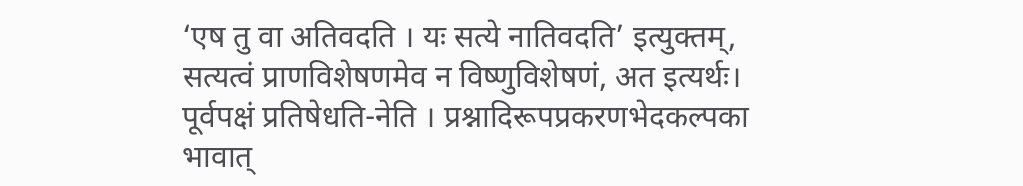‘एष तु वा अतिवदति । यः सत्ये नातिवदति’ इत्युक्तम्, सत्यत्वं प्राणविशेषणमेव न विष्णुविशेषणं, अत इत्यर्थः। पूर्वपक्षं प्रतिषेधति-नेति । प्रश्नादिरूपप्रकरणभेदकल्पका भावात्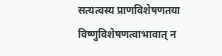सत्यत्वस्य प्राणविशेषणतया विष्णुविशेषणत्वाभावात् न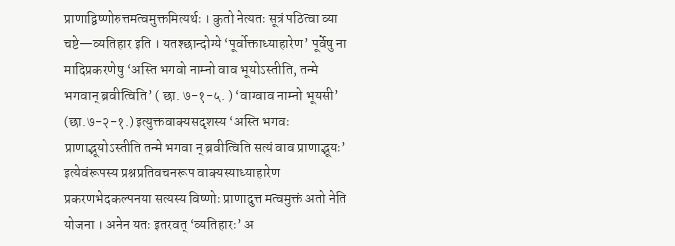प्राणाद्विष्णोरुत्तमत्वमुक्तमित्यर्थः । कुतो नेत्यतः सूत्रं पठित्वा व्या चष्टे—व्यतिहार इति । यतश्छान्दोग्ये ‘पूर्वोक्ताध्याहारेण’ पूर्वेषु ना मादिप्रकरणेषु ‘अस्ति भगवो नाम्नो वाव भूयोऽस्तीति, तन्मे भगवान् ब्रवीत्विति’ ( छा. ७-१-५. ) ‘वाग्वाव नाम्नो भूयसी’ (छा.७-२-१.) इत्युक्तवाक्यसदृशस्य ‘अस्ति भगवः प्राणाद्भूयोऽस्तीति तन्मे भगवा न् ब्रवीत्विति सत्यं वाव प्राणाद्भूयः’ इत्येवंरूपस्य प्रश्नप्रतिवचनरूप वाक्यस्याध्याहारेण प्रकरणभेदकल्पनया सत्यस्य विष्णोः प्राणादुत्त मत्वमुक्तं अतो नेति योजना । अनेन यतः इतरवत् ‘व्यतिहारः’ अ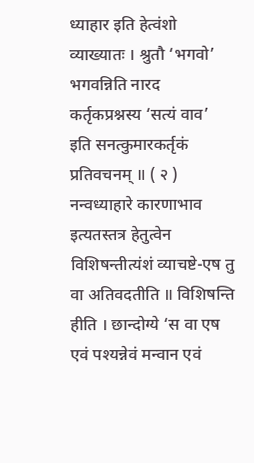ध्याहार इति हेत्वंशो व्याख्यातः । श्रुतौ ‘भगवो’ भगवन्निति नारद कर्तृकप्रश्नस्य ‘सत्यं वाव’ इति सनत्कुमारकर्तृकं प्रतिवचनम् ॥ ( २ ) नन्वध्याहारे कारणाभाव इत्यतस्तत्र हेतुत्वेन विशिषन्तीत्यंशं व्याचष्टे-एष तु वा अतिवदतीति ॥ विशिषन्ति हीति । छान्दोग्ये ‘स वा एष एवं पश्यन्नेवं मन्वान एवं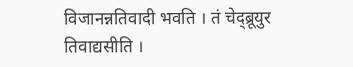विजानन्नतिवादी भवति । तं चेद्ब्रूयुर तिवाद्यसीति ।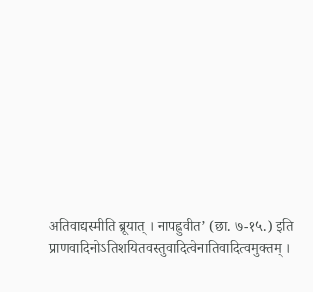अतिवाद्यस्मीति ब्रूयात् । नापह्नुवीत’ (छा. ७-१५.) इति प्राणवादिनोऽतिशयितवस्तुवादित्वेनातिवादित्वमुक्तम् ।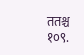ततश्च १०९.